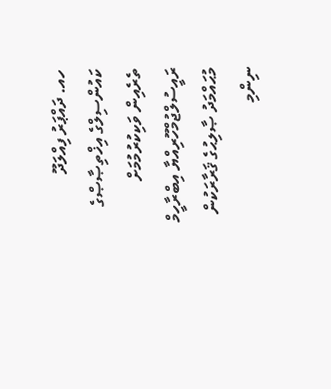ހއ. ދައްޕަރު ފިއްލަދޫ ކައުންސިލްގެ އިޚްތިޞާޞްގެ ތެރެއިން ވަކިކުރުމުމަށް ރައީސުލްޖުމްހޫރިއްޔާ އިބްރާހީމް މުޙައްމަދު ޞާލިޙުގެ ޤަރާރަކުން ނިންމި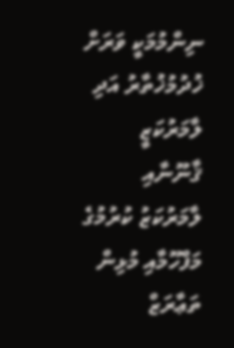ނިންމުމަކީ ވަރަށް ޚުދުމުޚުތާރު އަދި ލާމަރުކަޒީ ޤާނޫނާއި ލާމަރުކަޒު ކުރުމުގެ މަފްހޫމާއި މުޅިން ތަޢާރަޒް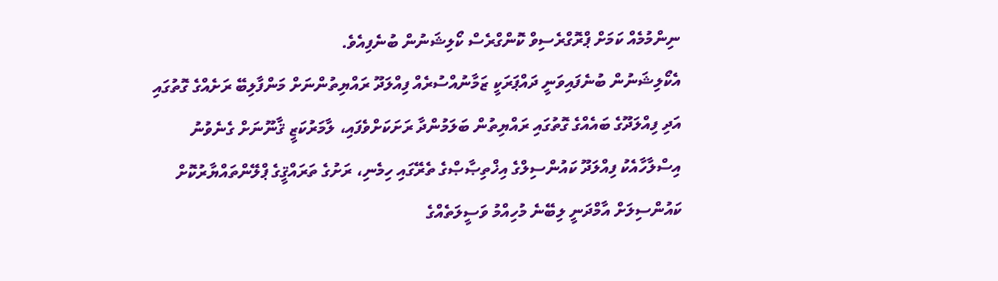ނިންމުމެއް ކަމަށް ޕްރޮގްރެސިވް ކޮންގްރެސް ކޯލިޝަނުން ބުނެފިއެވެ.
އެކޯލިޝަނުން ބުނެފައިވަނީ ދައްޕަރަކީ ޒަމާނުއްސުރެއް ފިއްލަދޫ ރައްޔިތުންނަށް މަންފާލިބޭ ރަށެއްގެ ގޮތުގައި އަދި ފިއްލަދޫގެ ބައެއްގެ ގޮތުގައި ރައްޔިތުން ބަލަމުންދާ ރަށަކަށްވެފައި، ލާމަރުކަޒީ ޤާނޫނަށް ގެނެވުނު އިސްލާހާއެކު ފިއްލަދޫ ކައުންސިލްގެ އިޚްތިޞާޞްގެ ތެރޭގައި ހިމެނި، ރަށުގެ ތަރައްޤީގެ ޕްލޭންތައްޔާރުކޮށް ކައުންސިލަށް އާމްދަނީ ލިބޭނެ މުހިއްމު ވަސީލަތެއްގެ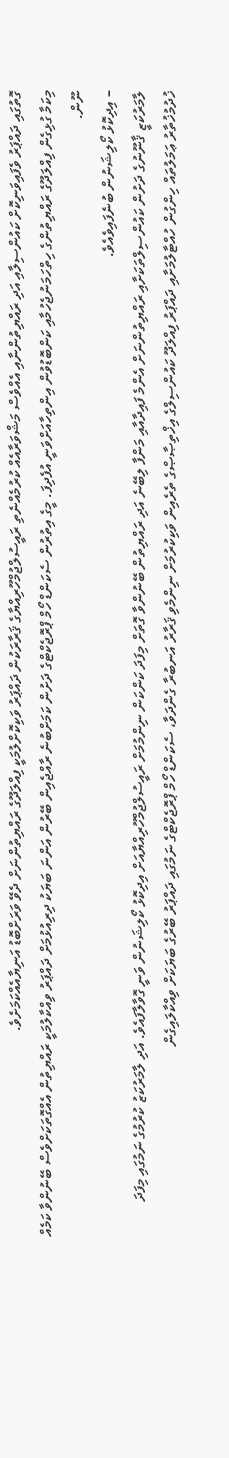ގޮތުގައި ދައްޕަރު ވެފައިވަނިކޮށް ކައުންސިލާއި އަދި ރައްޔިތުންނާއި އެއްވެސް މަޝްވަރާއެއް ކުރުމެއްނެތި ރައީސުލްޖުމްހޫރިއްޔާގެ ޤަރާރަކުން ދައްޕަރު ވަކިކޮށްލުމަކީ ފިއްލަދޫގެ ރައްޔިތުންނަށް ދެވޭ ވަރަށްބޮޑު އަނިޔާއެއްކަމަށެވެ.
މިކަމާ ގުޅިގެން ފިއްލަދޫގެ ރައްޔިތުންގެ ހިތްހަމަނުޖެހުމާއި ކަންބޮޑުވުން އިންތިހާއަށްވަނީ އުފެދިފަ. މީގެ އިތުރުން ސެކަންޑް ހޯމް ޕްރޮޖެކްޓްގެ ދަށުން ކަމަށްބުނެ ރާއްޖެއިން ބޭރުން އަންނަ ބަޔަކު ދިރިއުޅުމަށް ދައްޕަރު ވިއްކާލުމަކީ ރައްޔިތުން އެއްގޮތަކަށްވެސް ބޭނުންވާ ކަމެއް ނޫން.
– އިދިކޮޅު ކޯލިޝަނުން ބުނެފައިވެއެވެ.
ލާމަރުކަޒީ ޤާނޫނުގެ ދަށުން ކައުންސިލްތަކަށާއި ރައްޔިތުންނަށް އެންމެ ފައިދާއާއި މަންފާ ލިބޭނެ އަދި ރައްޔިތުން ބޭނުންވާ ގޮތަށް މިފަދަ ކަންކަން ނިންމުމަށް ރައީސުލްޖުމްހޫރިއްޔާއަށް އިދިކޮޅު ކޯލިޝަނުން ވަނީ ގޮވާލާފައެވެ. އަދި ލާމަރުކަޒު ކުރުމުގެ ނަމުގައި މިފަދަ ޚުދުމުޚުތާރު ޢަމަލުތައް ހިންގުން ހުއްޓާލުމަށާއި ދައްޕަރު ފިއްލަދޫ ކައުންސިލްގެ އިޚްތިޞާޞްގެ ތެރެއިން ވަކިކުރުމަށް ނިންމެވި ޤަރާރު އަނބުރާ ގެންދަވާ، ސެކަންޑް ހޯމް ޕްރޮޖެކްޓްގެ ނަމުގައި ދައްޕަރު ބޭރުގެ ބަޔަކަށް ވިއްކާލައިގެން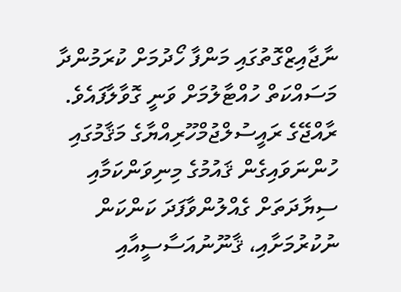ނާޖާއިޒްގޮތުގައި މަންފާ ހޯދުމަށް ކުރަމުންދާ މަސައްކަތް ހުއްޓާލުމަށް ވަނީ ގޮވާލާފައެވެ.
ރާއްޖޭގެ ރައީސުލްޖުމްހޫރިއްޔާގެ މަޤާމުގައި ހުންނަވައިގެން ޤައުމުގެ މިނިވަންކަމާއި ސިޔާދަތަށް ގެއްލުންވާފަދަ ކަންކަން ނުކުރުމަށާއި، ޤާނޫނުއަސާސީއާއި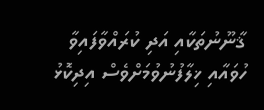ޤާނޫނުތަކާއި އަދި ކުރައްވާފައިވާ ހުވައާއި ޚިލާފުނުވުމަށްވެސް އިދިކޮޅު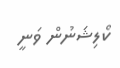ކޯލިޝަނުން ވަނީ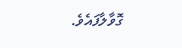ގޮވާލާފައެވެ.